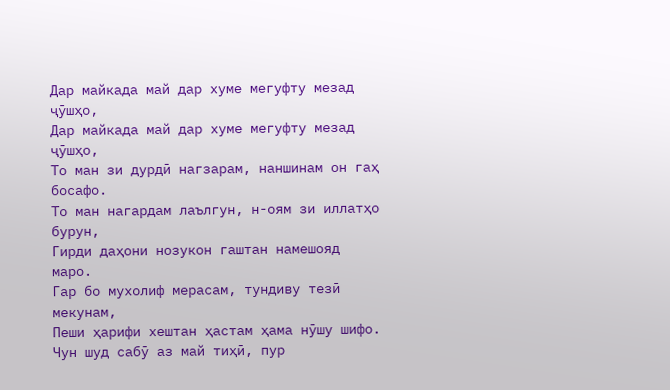Дар майкада май дар хуме мегуфту мезад ҷӯшҳо,
Дар майкада май дар хуме мегуфту мезад ҷӯшҳо,
То ман зи дурдӣ нагзарам, наншинам он гаҳ босафо.
То ман нагардам лаългун, н-оям зи иллатҳо бурун,
Гирди даҳони нозукон гаштан намешояд маро.
Гар бо мухолиф мерасам, тундиву тезӣ мекунам,
Пеши ҳарифи хештан ҳастам ҳама нӯшу шифо.
Чун шуд сабӯ аз май тиҳӣ, пур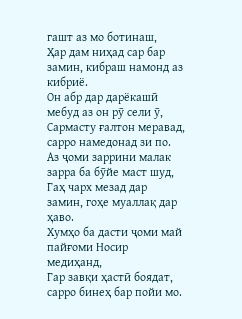гашт аз мо ботинаш,
Ҳар дам ниҳад сар бар замин, кибраш намонд аз кибриё.
Он абр дар дарёкашӣ мебуд аз он рӯ сели ӯ,
Сармасту ғалтон меравад, сарро намедонад зи по.
Аз ҷоми заррини малак зарра ба бӯйе маст шуд,
Гаҳ чарх мезад дар замин, гоҳе муаллақ дар ҳаво.
Хумҳо ба дасти ҷоми май пайғоми Носир медиҳанд,
Гар завқи ҳастӣ боядат, сарро бинеҳ бар пойи мо.